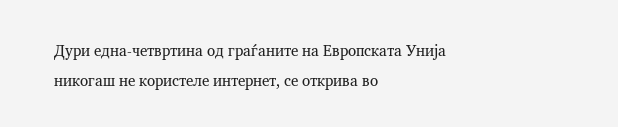Дури една-четвртина од граѓаните на Европската Унија никогаш не користеле интернет, се открива во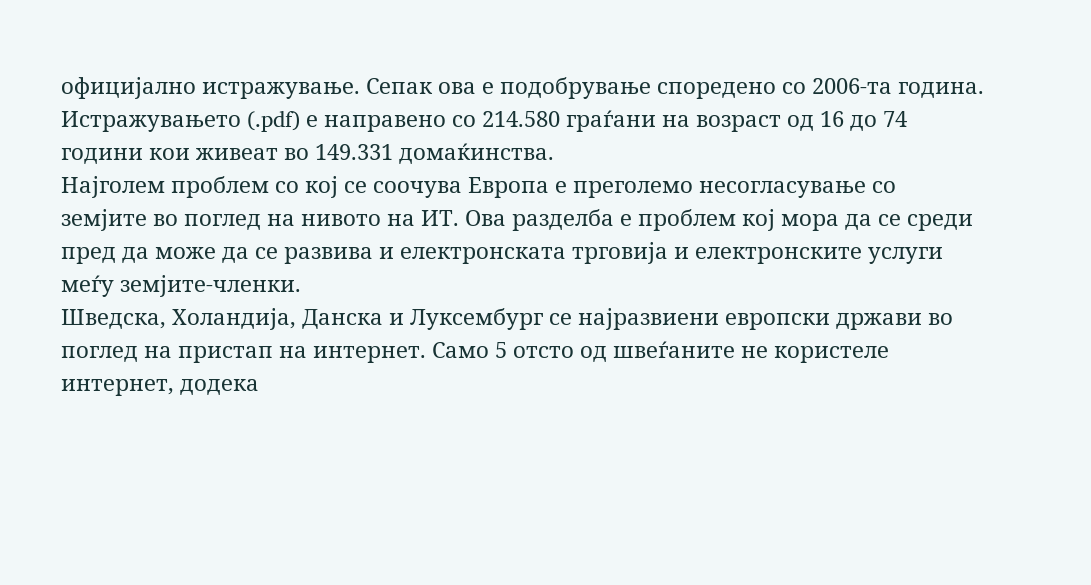официјално истражување. Сепак ова е подобрување споредено со 2006-та година. Истражувањето (.pdf) е направено со 214.580 граѓани на возраст од 16 до 74 години кои живеат во 149.331 домаќинства.
Најголем проблем со кој се соочува Европа е преголемо несогласување со земјите во поглед на нивото на ИТ. Ова разделба е проблем кој мора да се среди пред да може да се развива и електронската трговија и електронските услуги меѓу земјите-членки.
Шведска, Холандија, Данска и Луксембург се најразвиени европски држави во поглед на пристап на интернет. Само 5 отсто од швеѓаните не користеле интернет, додека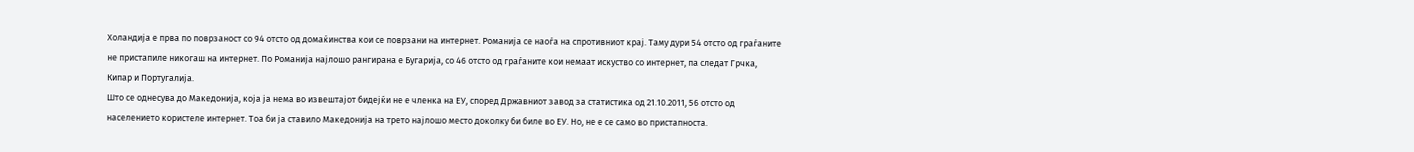Холандија е прва по поврзаност со 94 отсто од домаќинства кои се поврзани на интернет. Романија се наоѓа на спротивниот крај. Таму дури 54 отсто од граѓаните не пристапиле никогаш на интернет. По Романија најлошо рангирана е Бугарија, со 46 отсто од граѓаните кои немаат искуство со интернет, па следат Грчка, Кипар и Португалија.
Што се однесува до Македонија, која ја нема во извештајот бидејќи не е членка на ЕУ, според Државниот завод за статистика од 21.10.2011, 56 отсто од населението користеле интернет. Тоа би ја ставило Македонија на трето најлошо место доколку би биле во ЕУ. Но, не е се само во пристапноста.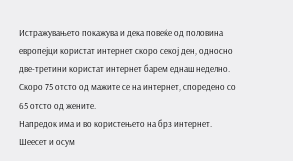Истражувањето покажува и дека повеќе од половина европејци користат интернет скоро секој ден, односно две-третини користат интернет барем еднаш неделно. Скоро 75 отсто од мажите се на интернет, споредено со 65 отсто од жените.
Напредок има и во користењето на брз интернет. Шеесет и осум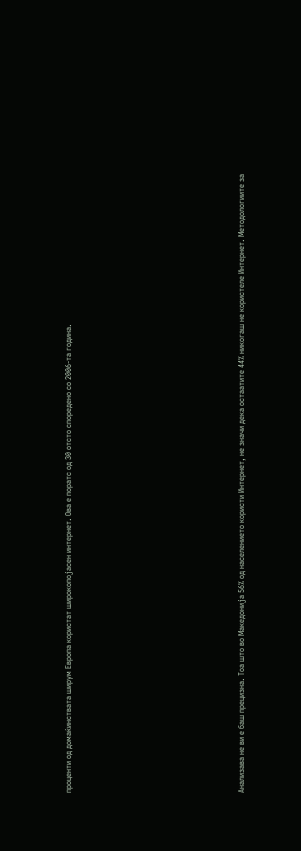проценти од домаќинствата ширум Европа користат широкопојасен интернет. Ова е поратс од 30 отсто споредено со 2006-та година.










Анализава не ви е баш прецизна. Тоа што во Македонија 56% од населението користи Интернет, не значи дека остаатите 44% никогаш не користеле Интернет. Методологиите за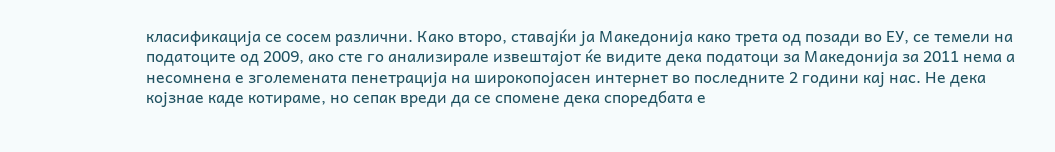класификација се сосем различни. Како второ, ставајќи ја Македонија како трета од позади во ЕУ, се темели на податоците од 2009, ако сте го анализирале извештајот ќе видите дека податоци за Македонија за 2011 нема а несомнена е зголемената пенетрација на широкопојасен интернет во последните 2 години кај нас. Не дека којзнае каде котираме, но сепак вреди да се спомене дека споредбата е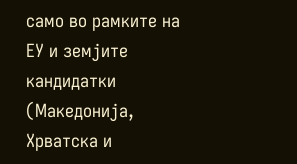само во рамките на ЕУ и земјите кандидатки (Македонија, Хрватска и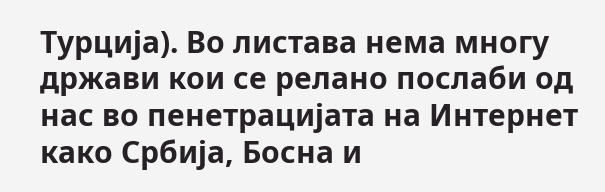Турција). Во листава нема многу држави кои се релано послаби од нас во пенетрацијата на Интернет како Србија, Босна и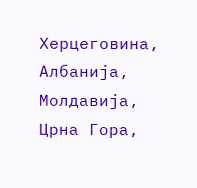Херцеговина, Албанија, Молдавија, Црна Гора,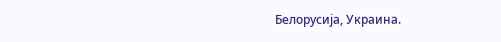Белорусија, Украина.